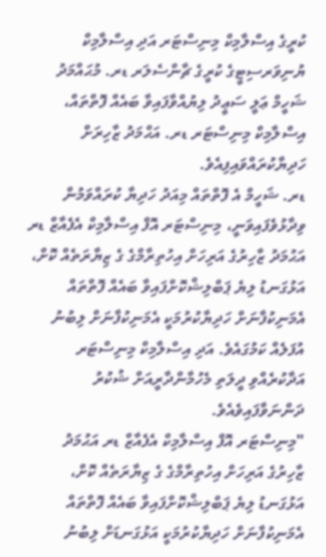ކުރީގެ އިސްލާމިކް މިނިސްޓަރ އަދި އިސްލާމިކް ޔުނިވަރސިޓީގެ ކުރީގެ ޗާންސެލަރ ޑރ. މުޙައްމަދު ޝަހީމް ޢަލީ ސަޢީދު ލިޔުއްވާފައިވާ ބައެއް ފޮތްތައް، އިސްލާމިކް މިނިސްޓަރ ޑރ. އަޙްމަދު ޒާހިރަށް ހަދިޔާކުރައްވައިފިއެވެ.
ޑރ. ޝަހީމް އެ ފޮތްތައް މިއަދު ހަދިޔާ ކުރައްވަމުން ވިދާޅުވެފައިވަނީ، މިނިސްޓަރ އޮފް އިސްލާމިކް އެފެއާޒް ޑރ އަޙުމަދު ޒާހިރުގެ އަރިހަށް އިހުތިރާމްގެ ގެ ޒިޔާރަތެއް ކޮށް، އަޅުގަނޑު ލިޔެ ޕަބްލިޝްކޮށްފައިވާ ބައެއް ފޮތްތައް އެމަނިކުފާނަށް ހަދިޔާކުރުމަކީ އެމަނިކުފާނަށް ލިބުނު އުފަލެއް ކަމުގައެވެ. އަދި އިސްލާމިކް މިނިސްޓަރ އަދާކުރެއްވި ދީލަތި މެހުމާންދާރީއަށް ޝުކުރު ދަންނަވާފައިވެއެވެ.
"މިނިސްޓަރ އޮފް އިސްލާމިކް އެފެއާޒް ޑރ އަޙުމަދު ޒާހިރުގެ އަރިހަށް އިހުތިރާމްގެ ގެ ޒިޔާރަތެއް ކޮށް، އަޅުގަނޑު ލިޔެ ޕަބްލިޝްކޮށްފައިވާ ބައެއް ފޮތްތައް އެމަނިކުފާނަށް ހަދިޔާކުރުމަކީ އަޅުގަނޑަށް ލިބުނު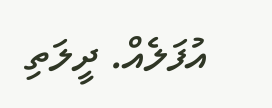އުފަލެއް. ދީލަތި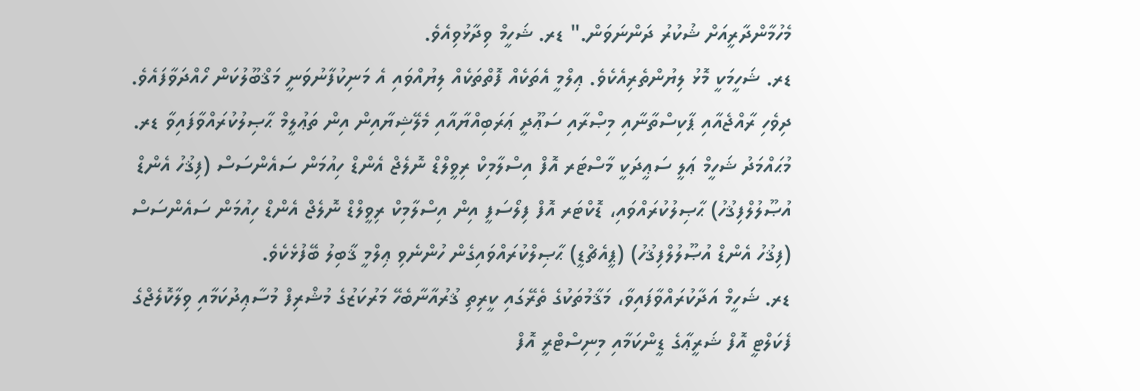މެހުމާންދާރީއަށް ޝުކުރު ދަންނަވަން." ޑރ. ޝަހީމް ވިދާޅުވިއެވެ.
ޑރ. ޝަހީމަކީ މޮޅު ލިޔުންތެރިއެކެވެ. ޢިލްމީ އެތަކެއް ފޮތްތަކެއް ލިޔުއްވައި އެ މަނިކުފާނުވަނީ މަޤްބޫލުކަން ހޯއްދަވާފައެވެ.
ދިވެހި ރާއްޖެއާއި ޕާކިސްތާނާއި މިޞްރާއި ސަޢޫދީ ޢަރަބިއްޔާއާއި މެލޭޝިޔާއިން އިން ތަޢުލީމް ޙާޞިލުކުރައްވާފައިވާ ޑރ. މުޙައްމަދު ޝަހީމް ޢަލީ ސަޢީދަކީ މާސްޓަރ އޮފް އިސްލާމިކް ރިވީލްޑް ނޮލެޖް އެންޑް ހިއުމަން ސައެންސަސް (ފިޤުހު އެންޑް އުޞޫލުލްފިޤުހު) ޙާޞިލުކުރައްވައި، ޑޮކްޓަރ އޮފް ފިލޯސަފީ އިން އިސްލާމިކް ރިވީލްޑް ނޮލެޖް އެންޑް ހިއުމަން ސައެންސަސް (ފިޤުހު އެންޑް އުޞޫލުލްފިޤުހު) (ޕީއެޗްޑީ) ޙާޞިލްކުރައްވައިގެން ހުންނެވި ޢިލްމީ ޤާބިލު ބޭފުޅެކެވެ.
ޑރ. ޝަހީމް އަދާކުރައްވާފައިވާ، މަޤާމުތަކުގެ ތެރޭގައި ކީރިތި ޤުރުއާނާބެހޭ މަރުކަޒުގެ މުޝްރިފް މުސާޢިދުކަމާއި ވިލާކޮލެޖްގެ ފެކަލްޓީ އޮފް ޝަރީޢާގެ ޑީންކަމާއި މިނިސްޓްރީ އޮފް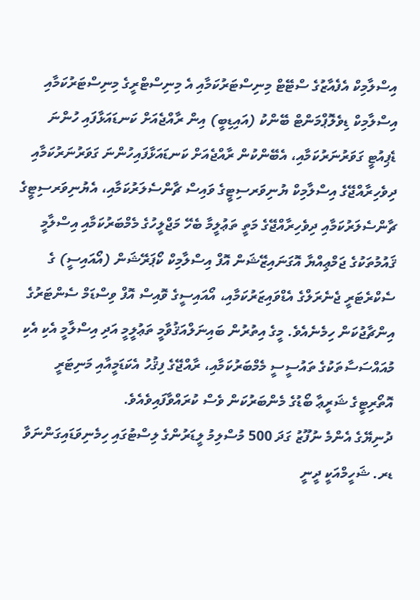އިސްލާމިކް އެފެއާޒުގެ ސްޓޭޓް މިނިސްޓަރުކަމާއި އެ މިނިސްޓްރީގެ މިނިސްޓަރުކަމާއި އިސްލާމިކް ޑިވެލޮޕްމަންޓް ބޭންކު (އައިޑިބީ) އިން ރާއްޖެއަށް ކަނޑައަޅާފައި ހުންނަ ޑެޕިއުޓީ ގަވަރުނަރުކަމާއި، އެބޭންކުން ރާއްޖެއަށް ކަނޑައަޅާފައިހުންނަ ގަވަރުނަރުކަމާއި ދިވެހިރާއްޖޭގެ އިސްލާމިކް ޔުނިވަރސިޓީގެ ވައިސް ޗާންސެލަރުކަމާއި، އެޔުނިވަރސިޓީގެ ޗާންސެލަރުކަމާއި ދިވެހިރާއްޖޭގެ މަތީ ތަޢުލީމާ ބެހޭ މަޖްލީހުގެ މެމްބަރުކަމާއި އިސްލާމީ ޤައުމުތަކުގެ ޖަމްޢިއްޔާ އޮގަނައިޒޭޝަން އޮފް އިސްލާމިކް ކޯޕަރޭޝަން (އޯއައިސީ) ގެ ސެކްރެޓަރީ ޖެނެރަލްގެ އެޑްވައިޒަރުކަމާއި، އޯއައިސީގެ ވޮއިސް އޮފް ވިސްޑަމް ސެންޓަރުގެ އިންޗާޖުކަން ހިމެނެއެވެ. މީގެ އިތުރުން ބައިނަލްއަޤުވާމީ ތަޢުލީމީ އަދި އިސްލާމީ އެކި އެކި މުއައްސަސާތަކުގެ ތައުސީސީ މެމްބަރުކަމާއި، ރާއްޖޭގެ ފިޤުހު އެކަޑަމީއާއި މަނިޓަރީ އޮތޯރިޓީގެ ޝަރީޢާ ބޯޑުގެ މެންބަރުކަން ވެސް ކުރައްވާފައިވެއެވެ.
ދުނިޔޭގެ އެންމެ ނުފޫޒު ގަދަ 500 މުސްލިމު ލީޑަރުންގެ ލިސްޓުގައި ހިމެނިވަޑައިގަންނަވާ ޑރ. ޝަހީމްއަކީ ދީނީ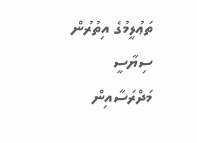ތަޢުލީމުގެ އިތުރުން ސިޔާސީ މަދްރަސާއިން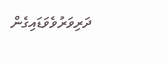ދަރިވަރުވެވަޑައިގެން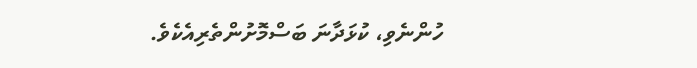ހުންނެވި، ކުޅަދާނަ ބަސްމޮށުންތެރިއެކެވެ.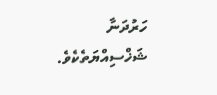ހަރުދަނާ ޝަޚްސިއްޔަތެކެވެ.